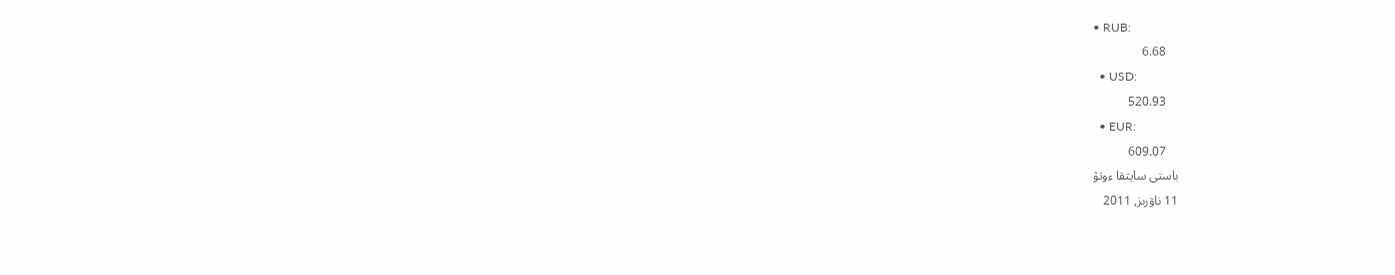• RUB:
    6.68
  • USD:
    520.93
  • EUR:
    609.07
باستى سايتقا ءوتۋ
11 ناۋرىز, 2011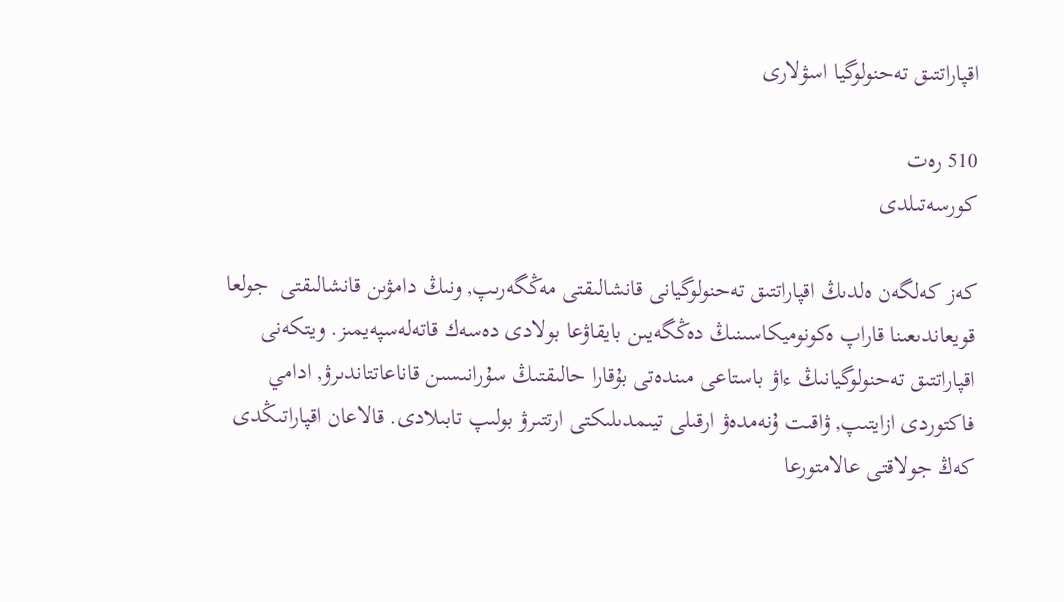اقپاراتتىق تەحنولوگيا اسۋلارى

510 رەت
كورسەتىلدى

كەز كەلگەن ەلدىڭ اقپاراتتىق تەحنولوگيانى قانشالىقتى مەڭگەرىپ, ونىڭ دامۋىن قانشالىقتى  جولعا قويعاندىعىنا قاراپ ەكونوميكاسىنىڭ دەڭگەيىن بايقاۋعا بولادى دەسەك قاتەلەسپەيمىز. ويتكەنى اقپاراتتىق تەحنولوگيانىڭ ءاۋ باستاعى مىندەتى بۇقارا حالىقتىڭ سۇرانىسىن قاناعاتتاندىرۋ, ادامي فاكتوردى ازايتىپ, ۋاقىت ۇنەمدەۋ ارقىلى تيىمدىلىكتى ارتتىرۋ بولىپ تابىلادى. قالاعان اقپاراتىڭدى كەڭ جولاقتى عالامتورعا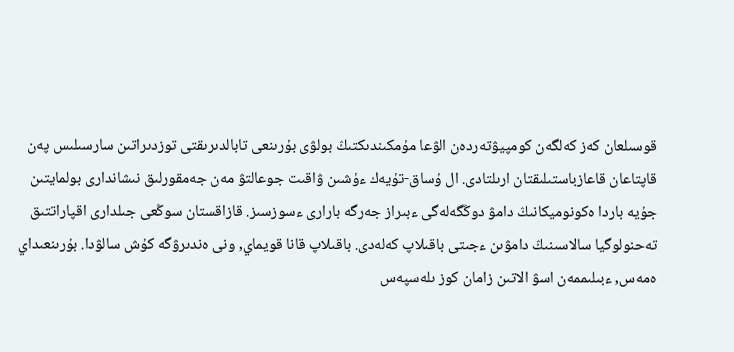قوسىلعان كەز كەلگەن كومپيۋتەردەن الۋعا مۇمكىندىكتىڭ بولۋى بۇرىنعى تابالدىرىقتى توزدىراتىن سارسىلىس پەن قاپتاعان قاعازباستىلىقتان ارىلتادى. ال ۇساق-تۇيەك ءۇشىن ۋاقىت جوعالتۋ مەن جەمقورلىق نىشاندارى بولمايتىن جۇيە باردا ەكونوميكانىڭ دامۋ دوڭگەلەگى ءبىراز جەرگە بارارى ءسوزسىز. قازاقستان سوڭعى جىلدارى اقپاراتتىق تەحنولوگيا سالاسىنىڭ دامۋىن ءجىتى باقىلاپ كەلەدى. باقىلاپ قانا قويماي, ونى ەندىرۋگە كۇش سالۋدا. بۇرىنعىداي ەمەس, ءبىلىممەن اسۋ الاتىن زامان كوز ىلەسپەس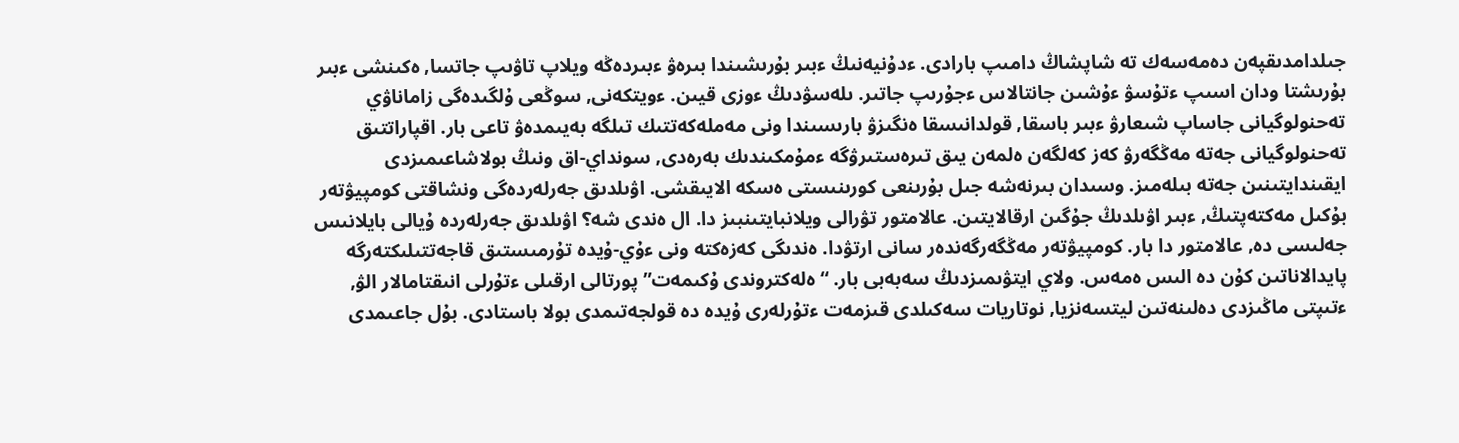جىلدامدىقپەن دەمەسەك تە شاپشاڭ دامىپ بارادى. ءدۇنيەنىڭ ءبىر بۇرىشىندا بىرەۋ ءبىردەڭە ويلاپ تاۋىپ جاتسا, ەكىنشى ءبىر بۇرىشتا ودان اسىپ ءتۇسۋ ءۇشىن جانتالاس ءجۇرىپ جاتىر. ىلەسۋدىڭ ءوزى قيىن. ءويتكەنى, سوڭعى ۇلگىدەگى زاماناۋي تەحنولوگيانى جاساپ شىعارۋ ءبىر باسقا, قولدانىسقا ەنگىزۋ بارىسىندا ونى مەملەكەتتىك تىلگە بەيىمدەۋ تاعى بار. اقپاراتتىق تەحنولوگيانى جەتە مەڭگەرۋ كەز كەلگەن ەلمەن يىق تىرەستىرۋگە ءمۇمكىندىك بەرەدى, سونداي-اق ونىڭ بولاشاعىمىزدى ايقىندايتىنىن جەتە بىلەمىز. وسىدان بىرنەشە جىل بۇرىنعى كورىنىستى ەسكە الايىقشى. اۋىلدىق جەرلەردەگى ونشاقتى كومپيۋتەر بۇكىل مەكتەپتىڭ, ءبىر اۋىلدىڭ جۇگىن ارقالايتىن. عالامتور تۋرالى ويلانبايتىنبىز دا. ال ەندى شە؟ اۋىلدىق جەرلەردە ۇيالى بايلانىس جەلىسى دە, عالامتور دا بار. كومپيۋتەر مەڭگەرگەندەر سانى ارتۋدا. ەندىگى كەزەكتە ونى ءۇي-ۇيدە تۇرمىستىق قاجەتتىلىكتەرگە پايدالاناتىن كۇن دە الىس ەمەس. ولاي ايتۋىمىزدىڭ سەبەبى بار. “ەلەكتروندى ۇكىمەت” پورتالى ارقىلى ءتۇرلى انىقتامالار الۋ, ءتىپتى ماڭىزدى دەلىنەتىن ليتسەنزيا, نوتاريات سەكىلدى قىزمەت ءتۇرلەرى ۇيدە دە قولجەتىمدى بولا باستادى. بۇل جاعىمدى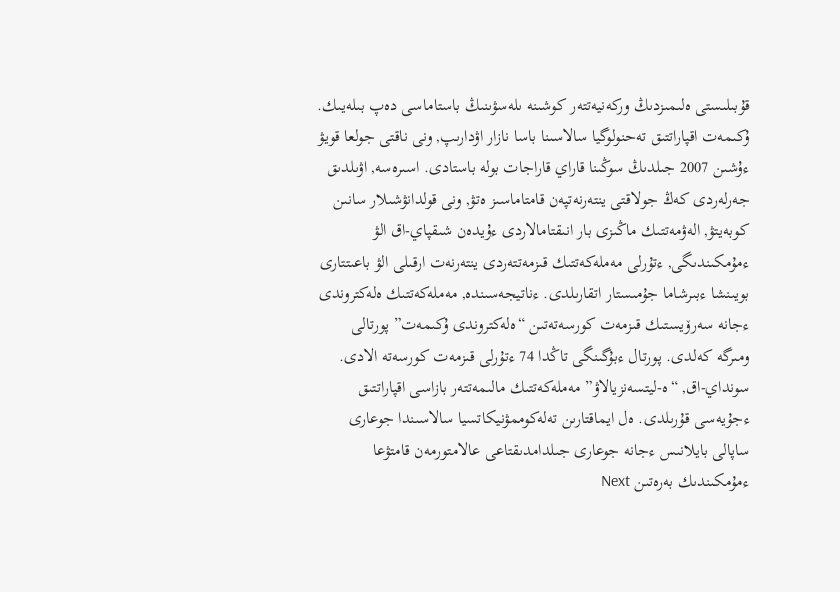قۇبىلىستى ەلىمىزدىڭ وركەنيەتتەر كوشىنە ىلەسۋىنىڭ باستاماسى دەپ بىلەيىك. ۇكىمەت اقپاراتتىق تەحنولوگيا سالاسىنا باسا نازار اۋدارىپ, ونى ناقتى جولعا قويۋ ءۇشىن 2007 جىلدىڭ سوڭىنا قاراي قاراجات بولە باستادى. اسىرەسە, اۋىلدىق جەرلەردى كەڭ جولاقتى ينتەرنەتپەن قامتاماسىز ەتۋ, ونى قولدانۋشىلار سانىن كوبەيتۋ, الەۋمەتتىك ماڭىزى بار انىقتامالاردى ءۇيدەن شىقپاي-اق الۋ ءمۇمكىندىگى, ءتۇرلى مەملەكەتتىك قىزمەتتەردى ينتەرنەت ارقىلى الۋ باعىتتارى بويىنشا ءبىرشاما جۇمىستار اتقارىلدى. ءناتيجەسىندە, مەملەكەتتىك ەلەكتروندى ءجانە سەرۆيستىك قىزمەت كورسەتەتىن “ەلەكتروندى ۇكىمەت” پورتالى ومىرگە كەلدى. پورتال ءبۇگىنگى تاڭدا 74 ءتۇرلى قىزمەت كورسەتە الادى. سونداي-اق, “ە-ليتسەنزيالاۋ” مەملەكەتتىك مالىمەتتەر بازاسى اقپاراتتىق ءجۇيەسى قۇرىلدى. ەل ايماقتارىن تەلەكوممۋنيكاتسيا سالاسىندا جوعارى ساپالى بايلانىس ءجانە جوعارى جىلدامدىقتاعى عالامتورمەن قامتۋعا ءمۇمكىندىك بەرەتىن Next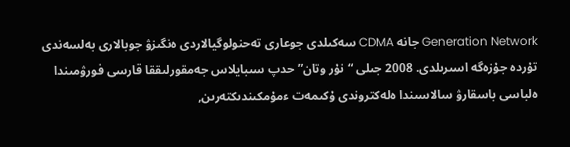Generation Network جانە CDMA سەكىلدى جوعارى تەحنولوگيالاردى ەنگىزۋ جوبالارى بەلسەندى تۇردە جۇزەگە اسىرىلدى. 2008 جىلى “نۇر وتان” حدپ سىبايلاس جەمقورلىققا قارسى فورۋمىندا ەلباسى باسقارۋ سالاسىندا ەلەكتروندى ۇكىمەت ءمۇمكىندىكتەرىن,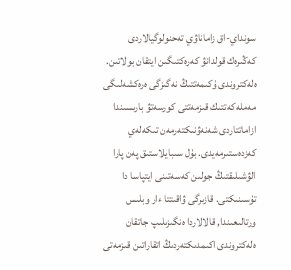سونداي-اق زاماناۋي تەحنولوگيالاردى كەڭىرەك قولدانۋ كەرەكتىگىن ايتقان بولاتىن. ەلەكتروندى ۇكىمەتتىڭ نەگىزگى ەرەكشەلىگى مەملەكەتتىك قىزمەتتى كورسەتۋ بارىسىندا ازاماتتاردى شەنەۋنىكتەرمەن تىكەلەي كەزدەستىرمەيدى. بۇل سىبايلاستىق پەن پارا الۋشىلىقتىڭ جولىن كەسەتىنى ايتپاسا دا تۇسىنىكتى. قازىرگى ۋاقىتتا ءار وبلىس ورتالىعىندا, قالالاردا ەنگىزىلىپ جاتقان ەلەكتروندى اكىمدىكتەردىڭ اتقاراتىن قىزمەتى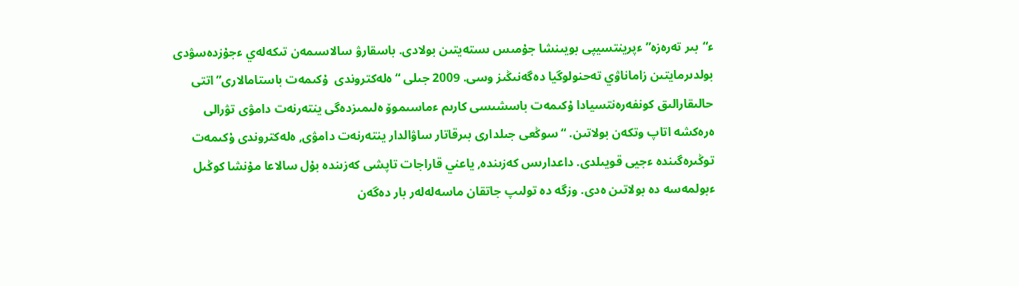ء“بىر تەرەزە” ءپرينتسيپى بويىنشا جۇمىس ىستەيتىن بولادى. باسقارۋ سالاسىمەن تىكەلەي ءجۇزدەسۋدى بولدىرمايتىن زاماناۋي تەحنولوگيا دەگەنىڭىز وسى. 2009 جىلى “ەلەكتروندى  ۇكىمەت باستامالارى” اتتى حالىقارالىق كونفەرەنتسيادا ۇكىمەت باسشىسى كارىم ءماسىموۆ ەلىمىزدەگى ينتەرنەت دامۋى تۋرالى ەرەكشە اتاپ وتكەن بولاتىن. “سوڭعى جىلدارى بىرقاتار ساۋالدار ينتەرنەت دامۋى, ەلەكتروندى ۇكىمەت توڭىرەگىندە ءجيى قويىلدى. داعدارىس كەزىندە, ياعني قاراجات تاپشى كەزىندە بۇل سالاعا مۇنشا كوڭىل ءبولمەسە دە بولاتىن ەدى. وزگە دە تولىپ جاتقان ماسەلەلەر بار دەگەن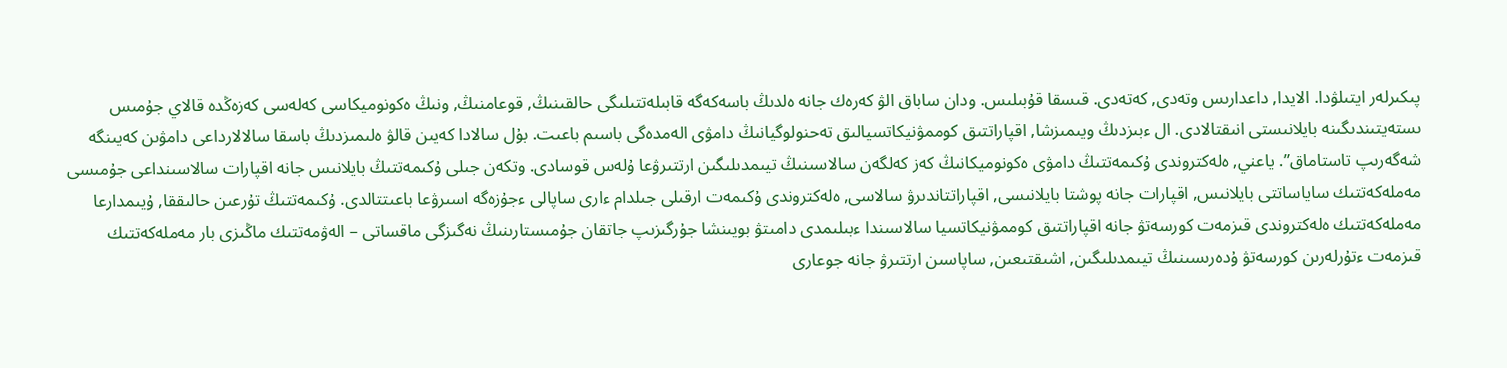پىكىرلەر ايتىلۋدا. الايدا, داعدارىس وتەدى, كەتەدى. قىسقا قۇبىلىس. ودان ساباق الۋ كەرەك جانە ەلدىڭ باسەكەگە قابىلەتتىلىگى حالقىنىڭ, قوعامنىڭ, ونىڭ ەكونوميكاسى كەلەسى كەزەڭدە قالاي جۇمىس ىستەيتىندىگىنە بايلانىستى انىقتالادى. ال ءبىزدىڭ ويىمىزشا, اقپاراتتىق كوممۋنيكاتسيالىق تەحنولوگيانىڭ دامۋى الەمدەگى باسىم باعىت. بۇل سالادا كەيىن قالۋ ەلىمىزدىڭ باسقا سالالارداعى دامۋىن كەيىنگە شەگەرىپ تاستاماق”. ياعني, ەلەكتروندى ۇكىمەتتىڭ دامۋى ەكونوميكانىڭ كەز كەلگەن سالاسىنىڭ تيىمدىلىگىن ارتتىرۋعا ۇلەس قوسادى. وتكەن جىلى ۇكىمەتتىڭ بايلانىس جانە اقپارات سالاسىنداعى جۇمىسى مەملەكەتتىك ساياساتتى بايلانىس, اقپارات جانە پوشتا بايلانىسى, اقپاراتتاندىرۋ سالاسى, ەلەكتروندى ۇكىمەت ارقىلى جىلدام ءارى ساپالى ءجۇزەگە اسىرۋعا باعىتتالدى. ۇكىمەتتىڭ تۇرعىن حالىققا, ۇيىمدارعا مەملەكەتتىك ەلەكتروندى قىزمەت كورسەتۋ جانە اقپاراتتىق كوممۋنيكاتسيا سالاسىندا ءبىلىمدى دامىتۋ بويىنشا جۇرگىزىپ جاتقان جۇمىستارىنىڭ نەگىزگى ماقساتى – الەۋمەتتىك ماڭىزى بار مەملەكەتتىك قىزمەت ءتۇرلەرىن كورسەتۋ ۇدەرىسىنىڭ تيىمدىلىگىن, اشىقتىعىن, ساپاسىن ارتتىرۋ جانە جوعارى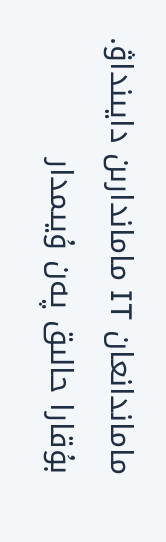ماماندانعان IT ماماندارىن دايىنداۋ. بۇقارا حالىق پەن ۇيىمدار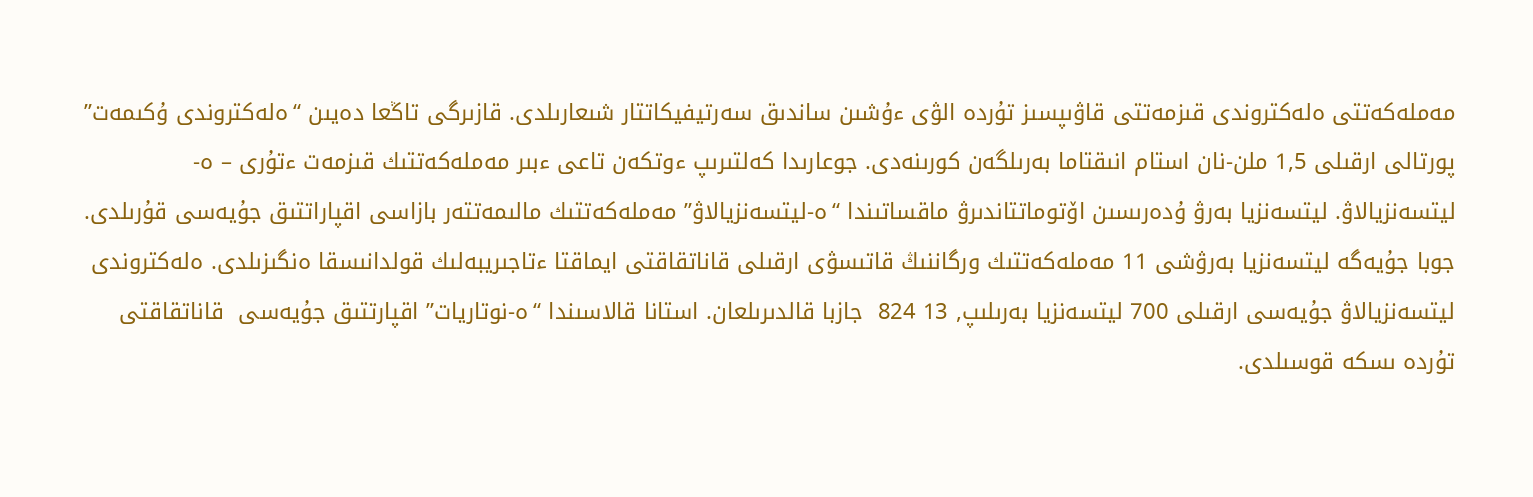مەملەكەتتى ەلەكتروندى قىزمەتتى قاۋىپسىز تۇردە الۋى ءۇشىن ساندىق سەرتيفيكاتتار شىعارىلدى. قازىرگى تاڭعا دەيىن “ەلەكتروندى ۇكىمەت” پورتالى ارقىلى 1,5 ملن-نان استام انىقتاما بەرىلگەن كورىنەدى. جوعارىدا كەلتىرىپ ءوتكەن تاعى ءبىر مەملەكەتتىك قىزمەت ءتۇرى – ە- ليتسەنزيالاۋ. ليتسەنزيا بەرۋ ۇدەرىسىن اۆتوماتتاندىرۋ ماقساتىندا “ە-ليتسەنزيالاۋ” مەملەكەتتىك مالىمەتتەر بازاسى اقپاراتتىق جۇيەسى قۇرىلدى. جوبا جۇيەگە ليتسەنزيا بەرۋشى 11 مەملەكەتتىك ورگاننىڭ قاتىسۋى ارقىلى قاناتقاقتى ايماقتا ءتاجىريبەلىك قولدانىسقا ەنگىزىلدى. ەلەكتروندى ليتسەنزيالاۋ جۇيەسى ارقىلى 700 ليتسەنزيا بەرىلىپ, 13 824  جازبا قالدىرىلعان. استانا قالاسىندا “ە-نوتاريات” اقپارتتىق جۇيەسى  قاناتقاقتى تۇردە ىسكە قوسىلدى.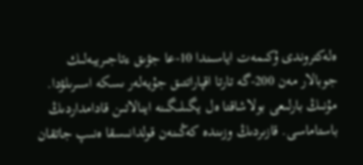ەلەكتروندى ۇكىمەت اياسىندا 10-عا جۋىق ءتاجىريبەلىك جوبالار مەن 200-گە تارتا اقپاراتتىق جۇيەلەر ىسكە اسىرىلۋدا. مۇنىڭ بارلىعى بولاشاقتا ەل يگىلىگىنە اينالاتىن قادامداردىڭ باستاماسى. قازىردىڭ وزىندە كەڭىنەن قولدانىسقا ەنىپ جاتقان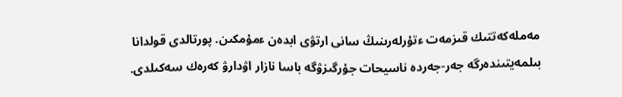مەملەكەتتىك قىزمەت ءتۇرلەرىنىڭ سانى ارتۋى ابدەن ءمۇمكىن. پورتالدى قولدانا بىلمەيتىندەرگە جەر-جەردە ناسيحات جۇرگىزۋگە باسا نازار اۋدارۋ كەرەك سەكىلدى.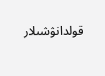قولدانۋشىلار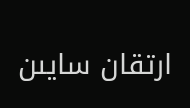ارتقان سايىن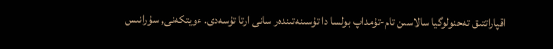اقپاراتتىق تەحنولوگيا سالاسىن تام-تۇمداپ بولسا دا تۇسىنەتىندەر سانى ارتا تۇسەدى. ءويتكەنى, سۇرانىس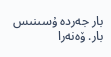بار جەردە ۇسىنىس بار. ۆەنەرا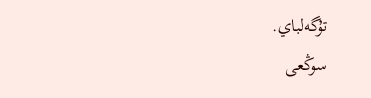تۇگەلباي.
سوڭعى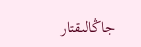جاڭالىقتار